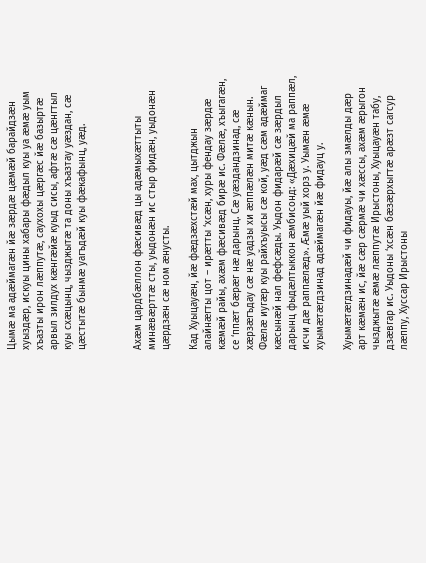Цымӕ ма адӕймагӕн йӕ зӕрдӕ цӕмӕй барайдзӕн хуыздӕр, искуы цины хабары фӕдыл куы уа ӕмӕ уым хъазты ирон лӕппутӕ, саухохы цӕргӕс йӕ базыртӕ арвыл зилдух кӕнгӕйӕ куыд сисы, афтӕ сӕ цӕнгтыл куы схӕцынц, чызджытӕ та доны хъазтау уӕздан, сӕ цӕстытӕ бынмӕ уагъдӕй куы фӕкафынц, уӕд.



Ахӕм цардбӕллон фӕсивӕд цы адӕмыхæттыты минӕвӕрттӕ сты, уыдонӕн ис стыр фидӕн, уыдонӕн цӕрдзӕн сӕ ном ӕнусты.

Кад Хуыцауӕн, йӕ фӕдзӕхстӕй мах, цытджын алайнӕгты цот – ирӕтты ‘хсӕн, хуры фендау зӕрдӕ кӕмӕй райы, ахӕм фӕсивӕд бирӕ ис. Фӕлӕ, хъыгагæн, се ‘ппӕт бӕрӕг нӕ дарынц. Сӕ уӕздандзинад, сӕ хӕрзӕгъдау сӕ нӕ уадзы хи ӕппӕлӕн митӕ кӕнын. Фӕлӕ иугӕр куы райхъуысы сӕ кой, уӕд сӕм адӕймаг кӕсынӕй нал фефсӕды. Уыдон фидарӕй сӕ зӕрдыл дарынц фыдӕлтыккон ӕмбисонд: «Дӕхицӕй ма раппӕл, исчи дӕ раппӕлӕд». Ӕмӕ уый хорз у. Уымӕн ӕмӕ хуымӕтӕгдзинад адӕймагӕн йӕ фидауц у.

Хуымӕтӕгдзинадӕй чи фидауы, йӕ алы змӕлды дӕр арт кӕмӕн ис, йӕ сӕр сӕрмӕ чи хӕссы, ахӕм ӕрыгон чызджытӕ ӕмӕ лӕппутӕ Ирыстоны, Хуыцауӕн табу, дзӕвгар ис. Уыдоны ‘хсӕн бӕзӕрхыгтӕ арӕзт сагсур лӕппу, Хуссар Ирыстоны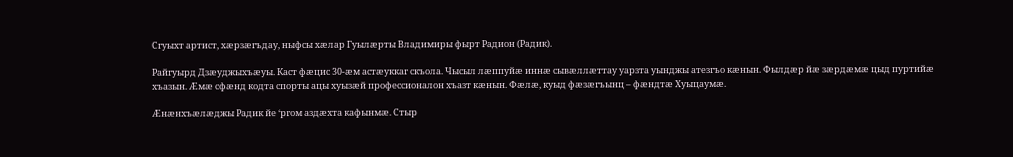Сгуыхт артист, хӕрзӕгъдау, ныфсы хӕлар Гуылӕрты Владимиры фырт Радион (Радик).

Райгуырд Дзӕуджыхъӕуы. Каст фӕцис 30-ӕм астӕуккаг скъола. Чысыл лӕппуйӕ иннӕ сывӕллӕттау уарзта уынджы атезгъо кӕнын. Фылдӕр йӕ зӕрдӕмӕ цыд пуртийӕ хъазын. Ӕмӕ сфӕнд кодта спорты ацы хуызӕй профессионалон хъазт кӕнын. Фӕлӕ, куыд фӕзӕгъынц – фӕндтӕ Хуыцаумӕ.

Ӕнӕнхъӕлӕджы Радик йе ‘ргом аздӕхта кафынмӕ. Стыр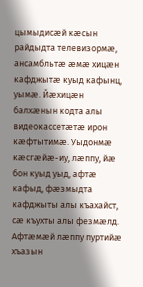цымыдисӕй кӕсын райдыдта телевизормӕ, ансамбльтӕ ӕмӕ хицӕн кафджытӕ куыд кафынц, уымӕ. Йӕхицӕн балхӕнын кодта алы видеокассетӕтӕ ирон кӕфтытимӕ. Уыдонмӕ кӕсгӕйӕ-иу, лӕппу, йӕ бон куыд уыд, афтӕ кафыд, фӕзмыдта кафджыты алы къахайст, сӕ къухты алы фезмӕлд. Афтӕмӕй лӕппу пуртийӕ хъазын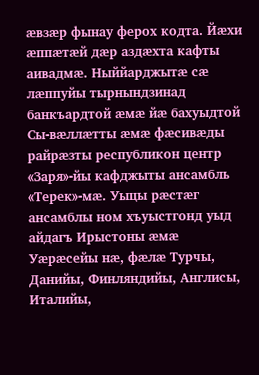ӕвзӕр фынау ферох кодта. Йӕхи ӕппӕтӕй дӕр аздӕхта кафты аивадмӕ. Ныййарджытӕ сӕ лӕппуйы тырнындзинад банкъардтой ӕмӕ йӕ бахуыдтой Сы-вӕллӕтты ӕмӕ фӕсивӕды райрӕзты республикон центр «Заря»-йы кафджыты ансамбль «Терек»-мӕ. Уыцы рӕстӕг ансамблы ном хъуыстгонд уыд айдагъ Ирыстоны ӕмӕ Уӕрӕсейы нӕ, фӕлӕ Турчы, Данийы, Финляндийы, Англисы, Италийы,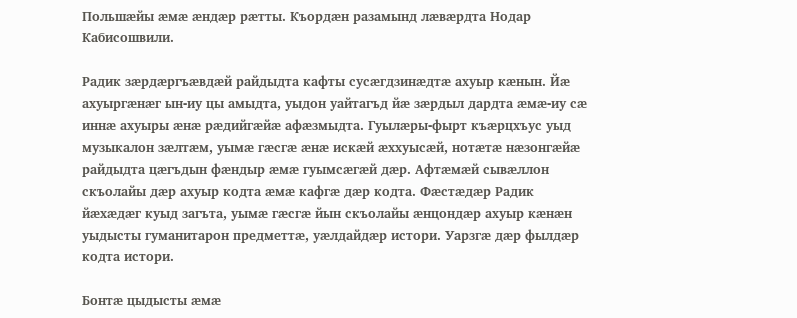Польшӕйы ӕмӕ ӕндӕр рӕтты. Къордӕн разамынд лӕвӕрдта Нодар Кабисошвили.

Радик зӕрдӕргъӕвдӕй райдыдта кафты сусӕгдзинӕдтӕ ахуыр кӕнын. Йӕ ахуыргӕнӕг ын-иу цы амыдта, уыдон уайтагъд йӕ зӕрдыл дардта ӕмӕ-иу сӕ иннӕ ахуыры ӕнӕ рӕдийгӕйӕ афӕзмыдта. Гуылӕры-фырт къӕрцхъус уыд музыкалон зӕлтӕм, уымӕ гӕсгӕ ӕнӕ искӕй ӕххуысӕй, нотӕтӕ нӕзонгӕйӕ райдыдта цӕгъдын фӕндыр ӕмӕ гуымсӕгӕй дӕр. Афтӕмӕй сывӕллон скъолайы дӕр ахуыр кодта ӕмӕ кафгӕ дӕр кодта. Фӕстӕдӕр Радик йӕхӕдӕг куыд загъта, уымӕ гӕсгӕ йын скъолайы ӕнцондӕр ахуыр кӕнӕн уыдысты гуманитарон предметтӕ, уӕлдайдӕр истори. Уарзгӕ дӕр фылдӕр кодта истори.

Бонтӕ цыдысты ӕмӕ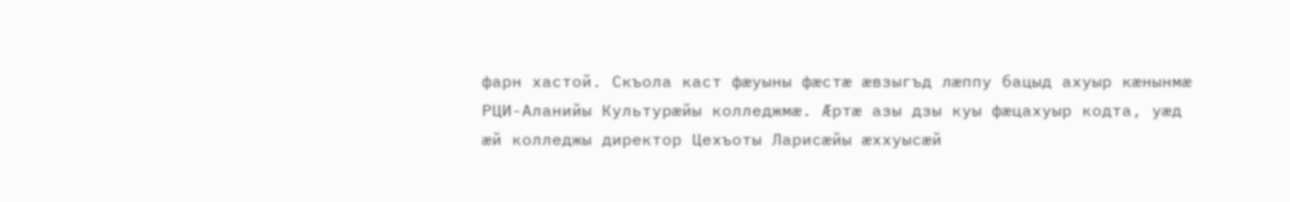фарн хастой. Скъола каст фӕуыны фӕстӕ ӕвзыгъд лӕппу бацыд ахуыр кӕнынмӕ РЦИ-Аланийы Культурӕйы колледжмӕ. Ӕртӕ азы дзы куы фӕцахуыр кодта, уӕд ӕй колледжы директор Цехъоты Ларисӕйы ӕххуысӕй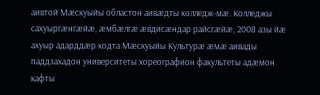аивтой Мӕскуыйы областон аивӕдты колледж-мӕ. Колледжы сахуыргӕнгӕйӕ, ӕмбӕлгӕ ӕвдисӕндар райсгӕйӕ, 2008 азы йӕ ахуыр адарддӕр кодта Мӕскуыйы Культурӕ ӕмӕ аивады паддзахадон университеты хореографион факультеты адӕмон кафты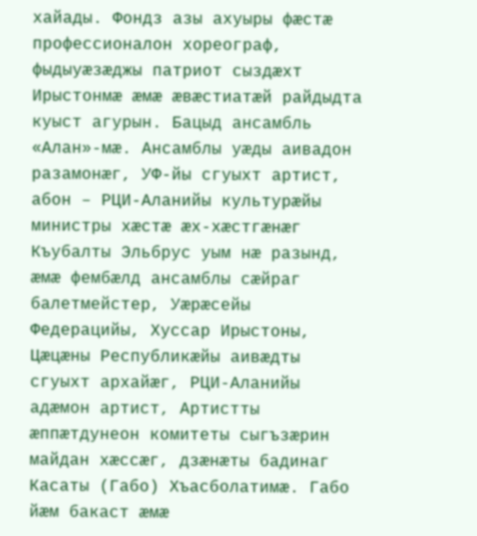хайады. Фондз азы ахуыры фӕстӕ профессионалон хореограф, фыдыуӕзӕджы патриот сыздӕхт Ирыстонмӕ ӕмӕ ӕвӕстиатӕй райдыдта куыст агурын. Бацыд ансамбль «Алан»-мӕ. Ансамблы уӕды аивадон разамонӕг, УФ-йы сгуыхт артист, абон – РЦИ-Аланийы культурӕйы министры хӕстӕ ӕх-хӕстгӕнӕг Къубалты Эльбрус уым нӕ разынд, ӕмӕ фембӕлд ансамблы сӕйраг балетмейстер, Уӕрӕсейы Федерацийы, Хуссар Ирыстоны, Цӕцӕны Республикӕйы аивӕдты сгуыхт архайӕг, РЦИ-Аланийы адӕмон артист, Артистты ӕппӕтдунеон комитеты сыгъзӕрин майдан хӕссӕг, дзӕнӕты бадинаг Касаты (Габо) Хъасболатимӕ. Габо йӕм бакаст ӕмӕ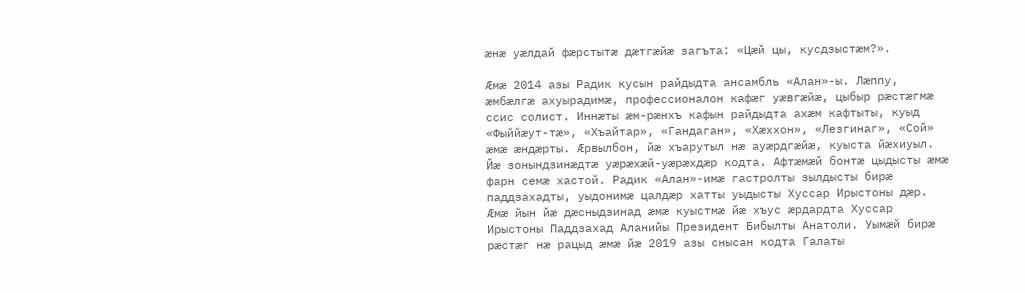ӕнӕ уӕлдай фӕрстытӕ дӕтгӕйӕ загъта: «Цӕй цы, кусдзыстӕм?».

Ӕмӕ 2014 азы Радик кусын райдыдта ансамбль «Алан»-ы. Лӕппу, ӕмбӕлгӕ ахуырадимӕ, профессионалон кафӕг уӕвгӕйӕ, цыбыр рӕстӕгмӕ ссис солист. Иннӕты ӕм-рӕнхъ кафын райдыдта ахӕм кафтыты, куыд «Фыййӕут-тӕ», «Хъайтар», «Гандаган», «Хӕххон», «Лезгинаг», «Сой» ӕмӕ ӕндӕрты. Ӕрвылбон, йӕ хъарутыл нӕ ауӕрдгӕйӕ, куыста йӕхиуыл. Йӕ зонындзинӕдтӕ уӕрӕхӕй-уӕрӕхдӕр кодта. Афтӕмӕй бонтӕ цыдысты ӕмӕ фарн семӕ хастой. Радик «Алан»-имӕ гастролты зылдысты бирӕ паддзахадты, уыдонимӕ цалдӕр хатты уыдысты Хуссар Ирыстоны дӕр. Ӕмӕ йын йӕ дӕсныдзинад ӕмӕ куыстмӕ йӕ хъус ӕрдардта Хуссар Ирыстоны Паддзахад Аланийы Президент Бибылты Анатоли. Уымӕй бирӕ рӕстӕг нӕ рацыд ӕмӕ йӕ 2019 азы снысан кодта Галаты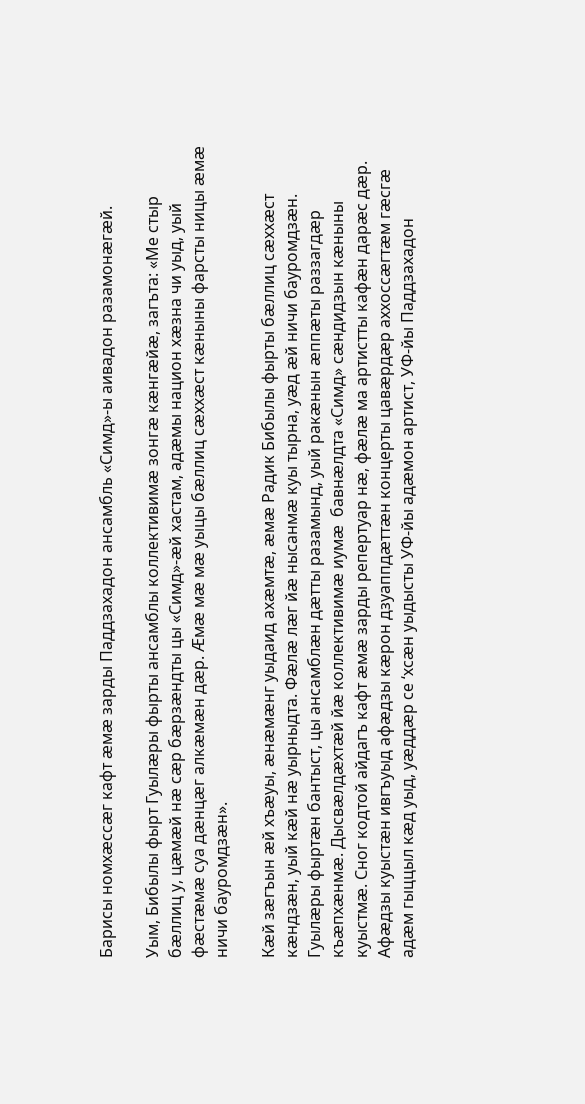Барисы номхӕссӕг кафт ӕмӕ зарды Паддзахадон ансамбль «Симд»-ы аивадон разамонӕгӕй.

Уым, Бибылы фырт Гуылӕры фырты ансамблы коллективимӕ зонгӕ кӕнгӕйӕ, загъта: «Ме стыр бӕллиц у, цӕмӕй нӕ сӕр бӕрзӕндты цы «Симд»-ӕй хастам, адӕмы национ хӕзна чи уыд, уый фӕстӕмӕ суа дӕнцӕг алкӕмӕн дӕр. Ӕмӕ мӕ мӕ уыцы бӕллиц сӕххӕст кӕныны фарсты ницы ӕмӕ ничи бауромдзӕн».

Кӕй зӕгъын ӕй хъӕуы, ӕнӕмӕнг уыдаид ахӕмтӕ, ӕмӕ Радик Бибылы фырты бӕллиц сӕххӕст кӕндзӕн, уый кӕй нӕ уырныдта. Фӕлӕ лӕг йӕ нысанмӕ куы тырна, уӕд ӕй ничи бауромдзӕн. Гуылӕры фыртӕн бантыст, цы ансамблӕн дӕтты разамынд, уый ракӕнын ӕппӕты раззагдӕр къӕпхӕнмӕ. Дысвӕлдӕхтӕй йӕ коллективимӕ иумӕ  бавнӕлдта «Симд» сӕндидзын кӕныны куыстмӕ. Сног кодтой айдагъ кафт ӕмӕ зарды репертуар нӕ, фӕлӕ ма артистты кафӕн дарӕс дӕр. Афӕдзы куыстӕн ивгъуыд афӕдзы кӕрон дзуаппдӕттӕн концерты цавӕрдӕр аххоссӕгтӕм гӕсгӕ адӕм гыццыл кӕд уыд, уӕддӕр се ‘хсӕн уыдысты УФ-йы адӕмон артист, УФ-йы Паддзахадон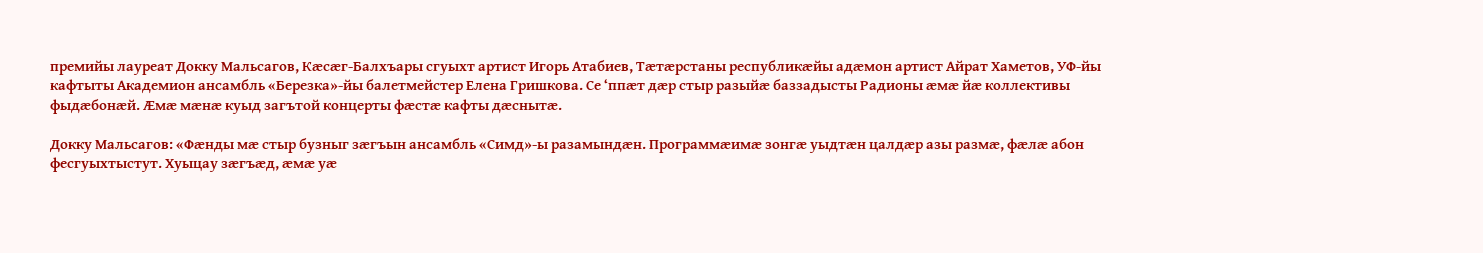премийы лауреат Докку Мальсагов, Кӕсӕг-Балхъары сгуыхт артист Игорь Атабиев, Тӕтӕрстаны республикӕйы адӕмон артист Айрат Хаметов, УФ-йы кафтыты Академион ансамбль «Березка»-йы балетмейстер Елена Гришкова. Се ‘ппӕт дӕр стыр разыйӕ баззадысты Радионы ӕмӕ йӕ коллективы фыдӕбонӕй. Ӕмӕ мӕнӕ куыд загътой концерты фӕстӕ кафты дӕснытӕ.

Докку Мальсагов: «Фӕнды мӕ стыр бузныг зæгъын ансамбль «Симд»-ы разамындæн. Программӕимӕ зонгӕ уыдтӕн цалдӕр азы размӕ, фæлæ абон фесгуыхтыстут. Хуыцау зӕгъӕд, ӕмӕ уӕ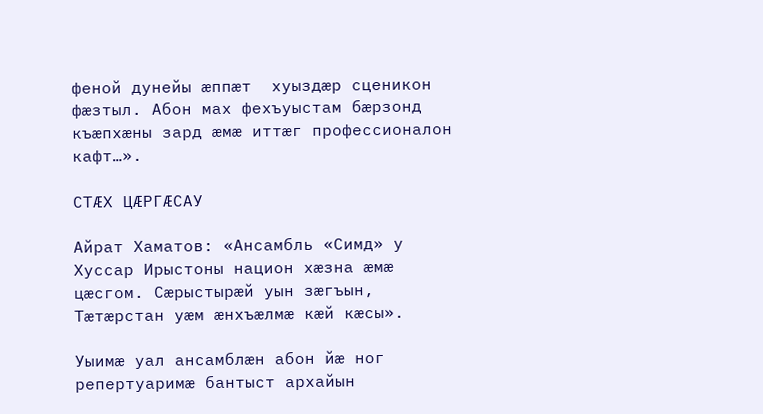феной дунейы ӕппӕт  хуыздӕр сценикон фӕзтыл. Абон мах фехъуыстам бӕрзонд къӕпхӕны зард ӕмӕ иттӕг профессионалон кафт…».

СТÆХ ЦÆРГÆСАУ

Айрат Хаматов: «Ансамбль «Симд» у Хуссар Ирыстоны национ хӕзна ӕмӕ цӕсгом. Сӕрыстырӕй уын зӕгъын, Тӕтӕрстан уæм ӕнхъӕлмӕ кӕй кæсы».

Уыимӕ уал ансамблӕн абон йӕ ног репертуаримӕ бантыст архайын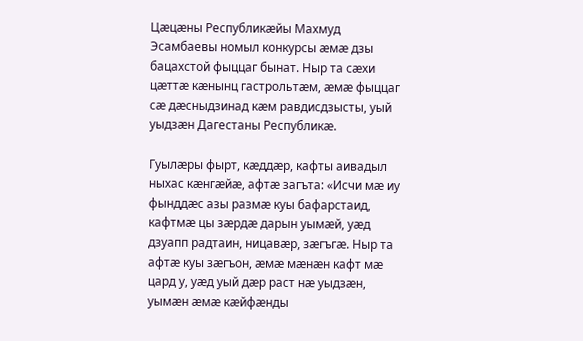Цӕцӕны Республикӕйы Махмуд Эсамбаевы номыл конкурсы ӕмӕ дзы бацахстой фыццаг бынат. Ныр та сӕхи цӕттӕ кӕнынц гастрольтӕм, ӕмӕ фыццаг сӕ дӕсныдзинад кӕм равдисдзысты, уый уыдзӕн Дагестаны Республикӕ.

Гуылӕры фырт, кӕддӕр, кафты аивадыл ныхас кӕнгӕйӕ, афтӕ загъта: «Исчи мӕ иу фынддӕс азы размӕ куы бафарстаид, кафтмӕ цы зӕрдӕ дарын уымӕй, уӕд дзуапп радтаин, ницавӕр, зӕгъгӕ. Ныр та афтӕ куы зӕгъон, ӕмӕ мӕнӕн кафт мӕ цард у, уӕд уый дӕр раст нӕ уыдзӕн, уымӕн ӕмӕ кӕйфӕнды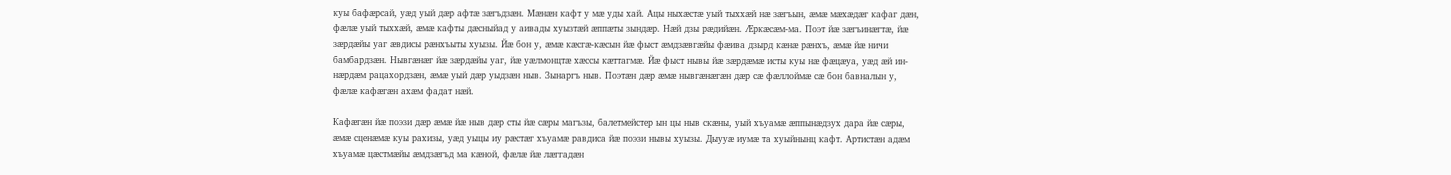куы бафӕрсай, уӕд уый дӕр афтӕ зӕгъдзӕн. Мӕнӕн кафт у мӕ уды хай. Ацы ныхӕстӕ уый тыххӕй нӕ зӕгъын, ӕмӕ мӕхӕдӕг кафаг дӕн, фӕлӕ уый тыххӕй, ӕмӕ кафты дӕсныйад у аивады хуызтӕй ӕппӕты зындӕр. Нӕй дзы рӕдийӕн. Ӕркӕсӕм-ма. Поэт йӕ зӕгъинӕгтӕ, йӕ зӕрдӕйы уаг ӕвдисы рӕнхъыты хуызы. Йӕ бон у, ӕмӕ кӕсгӕ-кӕсын йӕ фыст ӕмдзӕвгӕйы фӕива дзырд кӕнӕ рӕнхъ, ӕмӕ йӕ ничи бамбардзӕн. Нывгӕнӕг йӕ зӕрдӕйы уаг, йӕ уӕлмонцтӕ хӕссы кӕттагмӕ. Йӕ фыст нывы йӕ зӕрдӕмӕ исты куы нӕ фӕцӕуа, уӕд ӕй ин-нӕрдӕм рацахордзӕн, ӕмӕ уый дӕр уыдзӕн ныв. Зынаргъ ныв. Поэтӕн дӕр ӕмӕ нывгӕнӕгӕн дӕр сӕ фӕллоймӕ сӕ бон бавналын у, фӕлӕ кафӕгӕн ахӕм фадат нӕй.

Кафӕгӕн йӕ поэзи дӕр ӕмӕ йӕ ныв дӕр сты йӕ сӕры магъзы, балетмейстер ын цы ныв скӕны, уый хъуамӕ ӕппынӕдзух дара йӕ сӕры, ӕмӕ сценӕмӕ куы рахизы, уӕд уыцы иу рӕстӕг хъуамӕ равдиса йӕ поэзи нывы хуызы. Дыууӕ иумӕ та хуыйнынц кафт. Артистӕн адӕм хъуамӕ цӕстмӕйы ӕмдзӕгъд ма кӕной, фӕлӕ йӕ лӕггадӕн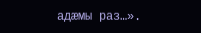адӕмы раз…».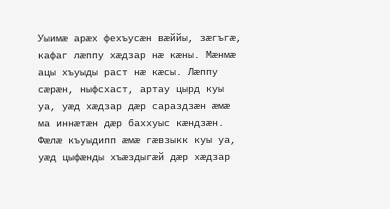Уыимӕ арӕх фехъусӕн вӕййы, зӕгъгӕ, кафаг лӕппу хӕдзар нӕ кӕны. Мӕнмӕ ацы хъуыды раст нӕ кӕсы. Лӕппу сӕрӕн, ныфсхаст, артау цырд куы уа, уӕд хӕдзар дӕр сараздзӕн ӕмӕ ма иннӕтӕн дӕр баххуыс кӕндзӕн. Фӕлӕ къуыдипп ӕмӕ гӕвзыкк куы уа, уӕд цыфӕнды хъӕздыгӕй дӕр хӕдзар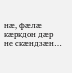нӕ, фӕлӕ кӕркдон дӕр не скӕндзӕн…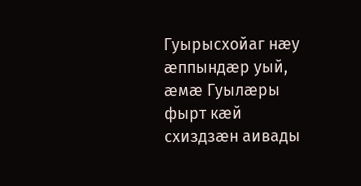Гуырысхойаг нӕу ӕппындӕр уый, ӕмӕ Гуылӕры фырт кӕй схиздзӕн аивады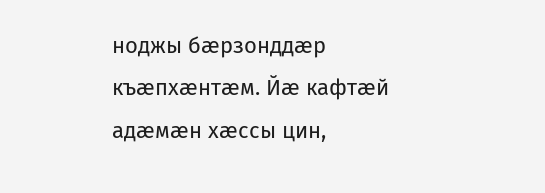ноджы бӕрзонддӕр къӕпхӕнтӕм. Йӕ кафтӕй адӕмӕн хӕссы цин,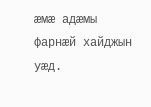ӕмӕ адӕмы фарнӕй хайджын уӕд.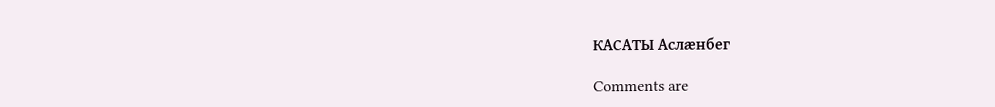КАСАТЫ Аслӕнбег

Comments are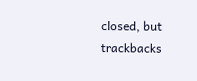closed, but trackbacks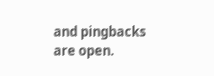and pingbacks are open.